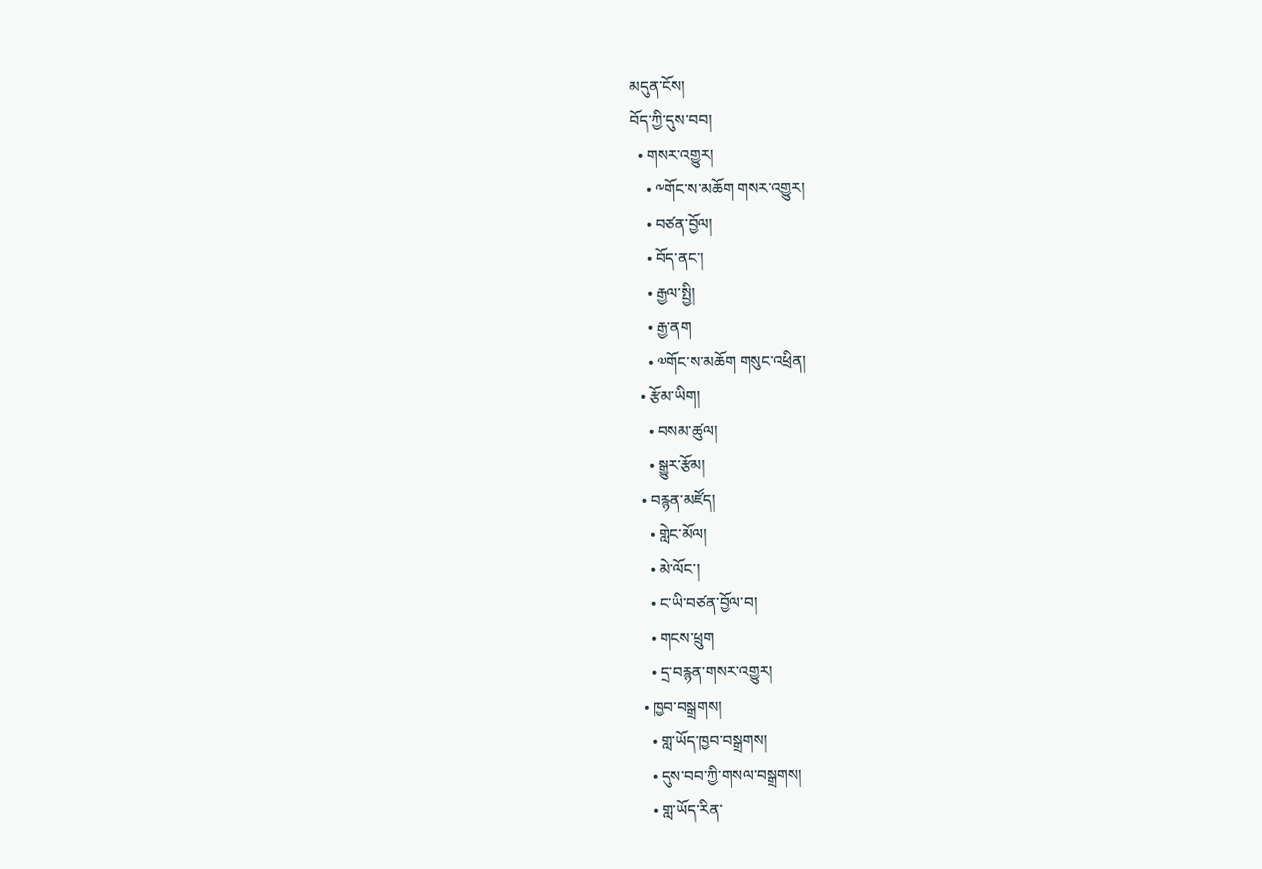མདུན་ངོས།
བོད་ཀྱི་དུས་བབ།
  • གསར་འགྱུར།
    • ༸གོང་ས་མཆོག གསར་འགྱུར།
    • བཙན་བྱོལ།
    • བོད་ནང་།
    • རྒྱལ་སྤྱི།
    • རྒྱ་ནག
    • ༧གོང་ས་མཆོག གསུང་འཕྲིན།
  • རྩོམ་ཡིག།
    • བསམ་ཚུལ།
    • སྒྱུར་རྩོམ།
  • བརྙན་མཛོད།
    • གླེང་མོལ།
    • མེ་ལོང་།
    • ང་ཡི་བཙན་བྱོལ་བ།
    • གངས་ཕྲུག
    • དྲ་བརྙན་གསར་འགྱུར།
  • ཁྱབ་བསྒྲགས།
    • གླ་ཡོད་ཁྱབ་བསྒྲགས།
    • དུས་བབ་ཀྱི་གསལ་བསྒྲགས།
    • གླ་ཡོད་རིན་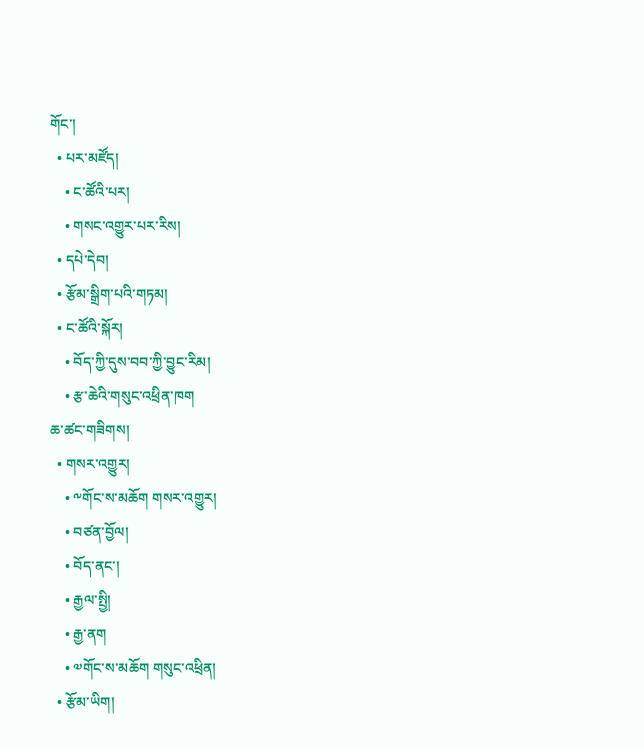གོང་།
  • པར་མཛོད།
    • ང་ཚོའི་པར།
    • གསང་འགྱུར་པར་རིས།
  • དཔེ་དེབ།
  • རྩོམ་སྒྲིག་པའི་གཏམ།
  • ང་ཚོའི་སྐོར།
    • བོད་ཀྱི་དུས་བབ་ཀྱི་བྱུང་རིམ།
    • རྩ་ཆེའི་གསུང་འཕྲིན་ཁག
ཆ་ཚང་གཟིགས།
  • གསར་འགྱུར།
    • ༸གོང་ས་མཆོག གསར་འགྱུར།
    • བཙན་བྱོལ།
    • བོད་ནང་།
    • རྒྱལ་སྤྱི།
    • རྒྱ་ནག
    • ༧གོང་ས་མཆོག གསུང་འཕྲིན།
  • རྩོམ་ཡིག།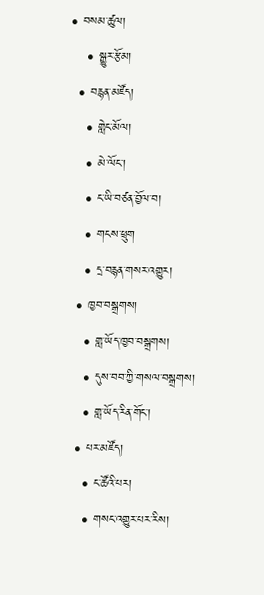• བསམ་ཚུལ།
    • སྒྱུར་རྩོམ།
  • བརྙན་མཛོད།
    • གླེང་མོལ།
    • མེ་ལོང་།
    • ང་ཡི་བཙན་བྱོལ་བ།
    • གངས་ཕྲུག
    • དྲ་བརྙན་གསར་འགྱུར།
  • ཁྱབ་བསྒྲགས།
    • གླ་ཡོད་ཁྱབ་བསྒྲགས།
    • དུས་བབ་ཀྱི་གསལ་བསྒྲགས།
    • གླ་ཡོད་རིན་གོང་།
  • པར་མཛོད།
    • ང་ཚོའི་པར།
    • གསང་འགྱུར་པར་རིས།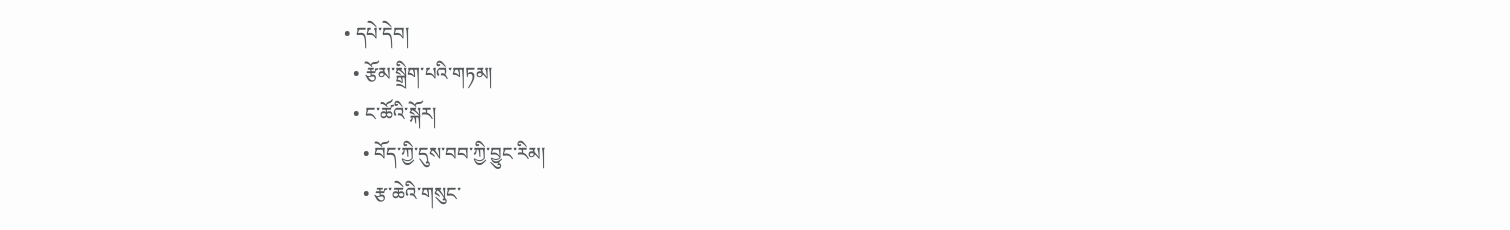• དཔེ་དེབ།
  • རྩོམ་སྒྲིག་པའི་གཏམ།
  • ང་ཚོའི་སྐོར།
    • བོད་ཀྱི་དུས་བབ་ཀྱི་བྱུང་རིམ།
    • རྩ་ཆེའི་གསུང་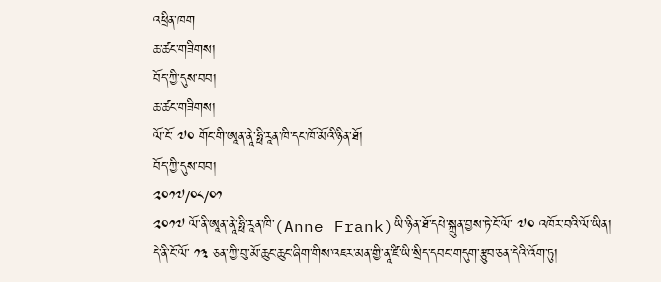འཕྲིན་ཁག
ཆ་ཚང་གཟིགས།
བོད་ཀྱི་དུས་བབ།
ཆ་ཚང་གཟིགས།
ལོ་ངོ་ ༧༠ གོང་གི་ཨཱན་ནཱེ་ཧྥི་རཱན་ཁི་དང་ཁོ་མོའི་ཉིན་ཐོ།
བོད་ཀྱི་དུས་བབ།
༢༠༡༧/༠༨/༠༡
༢༠༡༧ ལོ་ནི་ཨཱན་ནཱེ་ཧྥི་རཱན་ཁི་(Anne Frank)ཡི་ཉིན་ཐོ་དཔེ་སྐྲུན་བྱས་ཏེ་ངོ་ལོ་ ༧༠ འཁོར་བའི་ལོ་ཡིན། དེ་ནི་ངོ་ལོ་ ༡༣ ཅན་ཀྱི་བུ་མོ་ཆུང་ཆུང་ཞིག་གིས་འཇར་མན་གྱི་ནཱ་ཛི་ཡི་སྲིད་དབང་གདུག་རྩུབ་ཅན་དེའི་འོག་ཏུ།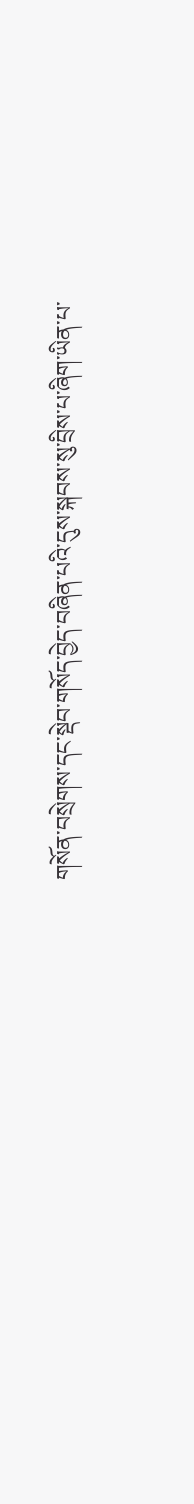གསོན་བསྲེགས་དང་སྡེབ་གསོད་བྱེད་བཞིན་པའི་དུས་སྐབས་སུ་བྲིས་པ་ཞིག་ཡིན་པ་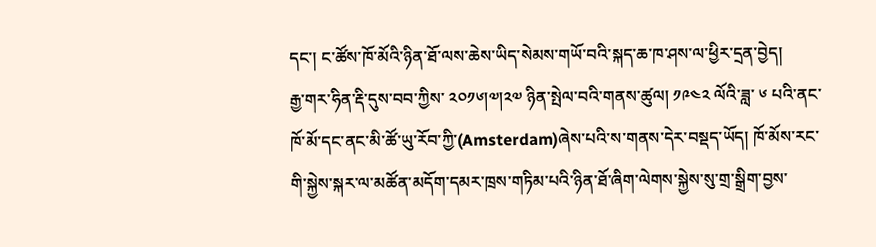དང་། ང་ཚོས་ཁོ་མོའི་ཉིན་ཐོ་ལས་ཆེས་ཡིད་སེམས་གཡོ་བའི་སྐད་ཆ་ཁ་ཤས་ལ་ཕྱིར་དྲན་བྱེད།
རྒྱ་གར་ཧིན་རྡི་དུས་བབ་ཀྱིས་ ༢༠༡༦།༧།༢༧ ཉིན་སྤེལ་བའི་གནས་ཚུལ། ༡༩༤༢ ལོའི་ཟླ་ ༦ པའི་ནང་ཁོ་མོ་དང་ནང་མི་ཚོ་ཡུ་རོབ་ཀྱི་(Amsterdam)ཞེས་པའི་ས་གནས་དེར་བསྡད་ཡོད། ཁོ་མོས་རང་གི་སྐྱེས་སྐར་ལ་མཚོན་མདོག་དམར་ཁྲས་གཏིམ་པའི་ཉིན་ཐོ་ཞིག་ལེགས་སྐྱེས་སུ་གྲ་སྒྲིག་བྱས་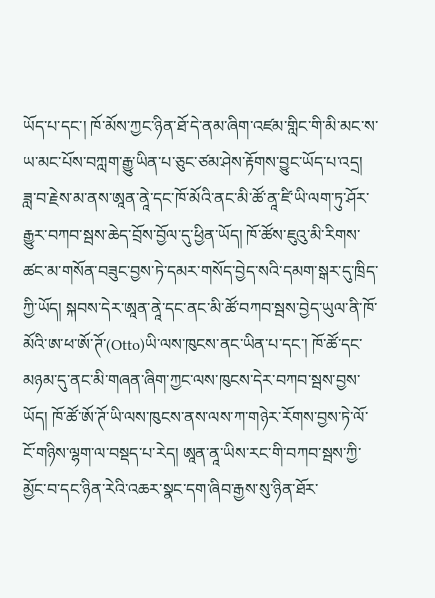ཡོད་པ་དང་། ཁོ་མོས་ཀྱང་ཉིན་ཐོ་དེ་ནམ་ཞིག་འཛམ་གླིང་གི་མི་མང་ས་ཡ་མང་པོས་བཀླག་རྒྱུ་ཡིན་པ་ཅུང་ཙམ་ཤེས་རྟོགས་བྱུང་ཡོད་པ་འདྲ།
ཟླ་བ་རྗེས་མ་ནས་ཨཱན་ནཱེ་དང་ཁོ་མོའི་ནང་མི་ཚོ་ནཱ་ཛི་ཡི་ལག་ཏུ་ཤོར་རྒྱུར་བཀབ་སྦས་ཆེད་བྲོས་བྱོལ་དུ་ཕྱིན་ཡོད། ཁོ་ཚོས་ཇུའུ་མི་རིགས་ཚང་མ་གསོན་བཟུང་བྱས་ཏེ་དམར་གསོད་བྱེད་སའི་དམག་སྒར་དུ་ཁྲིད་ཀྱི་ཡོད། སྐབས་དེར་ཨཱན་ནཱེ་དང་ནང་མི་ཚོ་བཀབ་སྦས་བྱེད་ཡུལ་ནི་ཁོ་མོའི་ཨ་ཕ་ཨོ་ཊོ་(Otto)ཡི་ལས་ཁུངས་ནང་ཡིན་པ་དང་། ཁོ་ཚོ་དང་མཉམ་དུ་ནང་མི་གཞན་ཞིག་ཀྱང་ལས་ཁུངས་དེར་བཀབ་སྦས་བྱས་ཡོད། ཁོ་ཚོ་ཨོ་ཊོ་ཡི་ལས་ཁུངས་ནས་ལས་ཀ་གཉེར་རོགས་བྱས་ཏེ་ལོ་ངོ་གཉིས་ལྷག་ལ་བསྡད་པ་རེད། ཨཱན་ནཱ་ཡིས་རང་གི་བཀབ་སྦས་ཀྱི་མྱོང་བ་དང་ཉིན་རེའི་འཆར་སྣང་དག་ཞིབ་རྒྱས་སུ་ཉིན་ཐོར་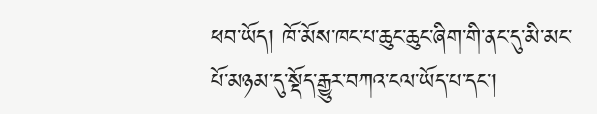ཕབ་ཡོད། ཁོ་མོས་ཁང་པ་ཆུང་ཆུང་ཞིག་གི་ནང་དུ་མི་མང་པོ་མཉམ་དུ་སྡོད་རྒྱུར་བཀའ་ངལ་ཡོད་པ་དང་།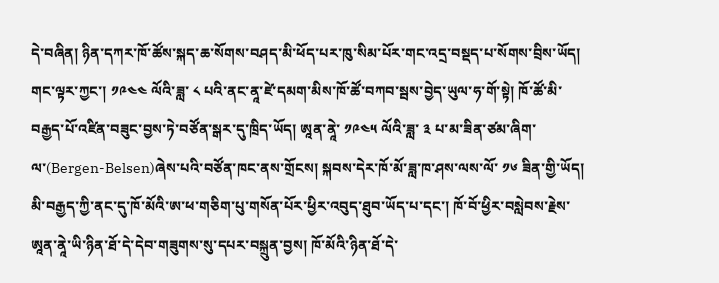དེ་བཞིན། ཉིན་དཀར་ཁོ་ཚོས་སྐད་ཆ་སོགས་བཤད་མི་ཕོད་པར་ཁུ་སིམ་པོར་གང་འདྲ་བསྡད་པ་སོགས་བྲིས་ཡོད།
གང་ལྟར་ཀྱང་། ༡༩༤༤ ལོའི་ཟླ་ ༨ པའི་ནང་ནཱ་ཛེ་དམག་མིས་ཁོ་ཚོ་བཀབ་སྦས་བྱེད་ཡུལ་ཧ་གོ་སྟེ། ཁོ་ཚོ་མི་བརྒྱད་པོ་འཛིན་བཟུང་བྱས་ཏེ་བཙོན་སྒར་དུ་ཁྲིད་ཡོད། ཨཱན་ནཱེ་ ༡༩༤༥ ལོའི་ཟླ་ ༣ པ་མ་ཟིན་ཙམ་ཞིག་ལ་(Bergen-Belsen)ཞེས་པའི་བཙོན་ཁང་ནས་གྲོངས། སྐབས་དེར་ཁོ་མོ་ཟླ་ཁ་ཤས་ལས་ལོ་ ༡༦ ཟིན་གྱི་ཡོད། མི་བརྒྱད་ཀྱི་ནང་དུ་ཁོ་མོའི་ཨ་ཕ་གཅིག་པུ་གསོན་པོར་ཕྱིར་འབུད་ཐུབ་ཡོད་པ་དང་། ཁོ་བོ་ཕྱིར་བསླེབས་རྗེས་ཨཱན་ནཱེ་ཡི་ཉིན་ཐོ་དེ་དེབ་གཟུགས་སུ་དཔར་བསྐྲུན་བྱས། ཁོ་མོའི་ཉིན་ཐོ་དེ་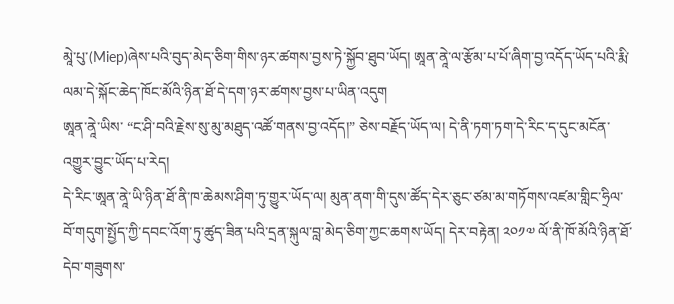མཱེ་པུ་(Miep)ཞེས་པའི་བུད་མེད་ཅིག་གིས་ཉར་ཚགས་བྱས་ཏེ་སྐྱོབ་ཐུབ་ཡོད། ཨཱན་ནཱེ་ལ་རྩོམ་པ་པོ་ཞིག་བྱ་འདོད་ཡོད་པའི་རྨི་ལམ་དེ་སྐོང་ཆེད་ཁོང་མོའི་ཉིན་ཐོ་དེ་དག་ཉར་ཚགས་བྱས་པ་ཡིན་འདུག
ཨཱན་ནཱེ་ཡིས་ “ང་ཤི་བའི་རྗེས་སུ་མུ་མཐུད་འཚོ་གནས་བྱ་འདོད།” ཅེས་བརྗོད་ཡོད་ལ། དེ་ནི་ཏག་ཏག་དེ་རིང་ད་དུང་མངོན་འགྱུར་བྱུང་ཡོད་པ་རེད།
དེ་རིང་ཨཱན་ནཱེ་ཡི་ཉིན་ཐོ་ནི་ཁ་ཆེམས་ཤིག་ཏུ་གྱུར་ཡོད་ལ། མུན་ནག་གི་དུས་ཚོད་དེར་ཅུང་ཙམ་མ་གཏོགས་འཛམ་གླིང་ཧྲིལ་བོ་གདུག་སྤྱོད་ཀྱི་དབང་འོག་ཏུ་ཚུད་ཟིན་པའི་དྲན་སྐུལ་བླ་མེད་ཅིག་ཀྱང་ཆགས་ཡོད། དེར་བརྟེན། ༢༠༡༧ ལོ་ནི་ཁོ་མོའི་ཉིན་ཐོ་དེབ་གཟུགས་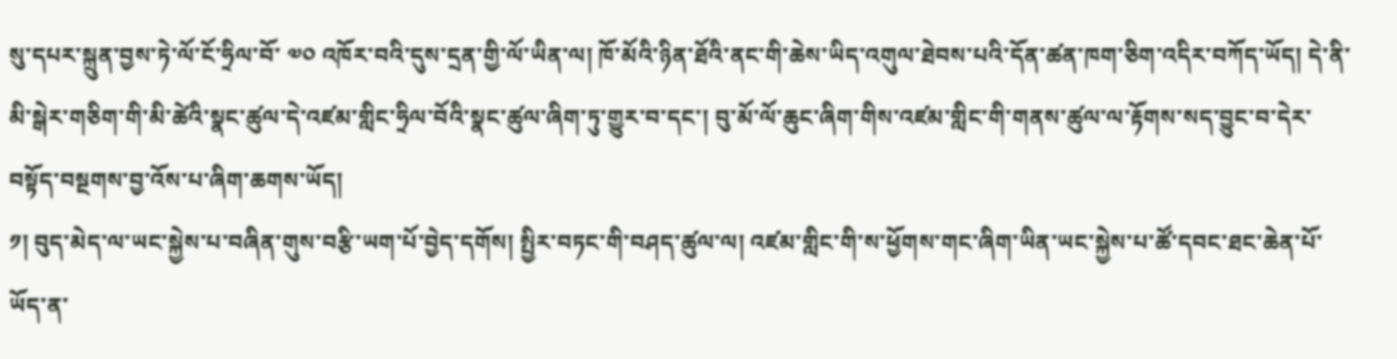སུ་དཔར་སྐྲུན་བྱས་ཏེ་ལོ་ངོ་ཧྲིལ་བོ་ ༧༠ འཁོར་བའི་དུས་དྲན་གྱི་ལོ་ཡིན་ལ། ཁོ་མོའི་ཉིན་ཐོའི་ནང་གི་ཆེས་ཡིད་འགུལ་ཐེབས་པའི་དོན་ཚན་ཁག་ཅིག་འདིར་བཀོད་ཡོད། དེ་ནི་མི་སྒེར་གཅིག་གི་མི་ཚེའི་སྣང་ཚུལ་དེ་འཛམ་གླིང་ཧྲིལ་བོའི་སྣང་ཚུལ་ཞིག་ཏུ་གྱུར་བ་དང་། བུ་མོ་ལོ་ཆུང་ཞིག་གིས་འཛམ་གླིང་གི་གནས་ཚུལ་ལ་རྟོགས་སད་བྱུང་བ་དེར་བསྟོད་བསྔགས་བྱ་འོས་པ་ཞིག་ཆགས་ཡོད།
༡། བུད་མེད་ལ་ཡང་སྐྱེས་པ་བཞིན་གུས་བརྩི་ཡག་པོ་བྱེད་དགོས། སྤྱིར་བཏང་གི་བཤད་ཚུལ་ལ། འཛམ་གླིང་གི་ས་ཕྱོགས་གང་ཞིག་ཡིན་ཡང་སྐྱེས་པ་ཚོ་དབང་ཐང་ཆེན་པོ་ཡོད་ན་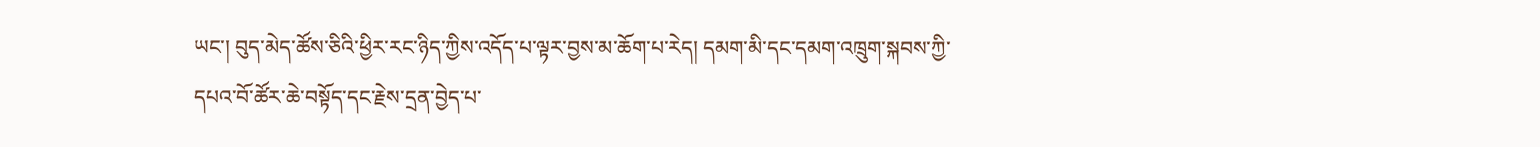ཡང་། བུད་མེད་ཚོས་ཅིའི་ཕྱིར་རང་ཉིད་ཀྱིས་འདོད་པ་ལྟར་བྱས་མ་ཆོག་པ་རེད། དམག་མི་དང་དམག་འཁྲུག་སྐབས་ཀྱི་དཔའ་བོ་ཚོར་ཆེ་བསྟོད་དང་རྗེས་དྲན་བྱེད་པ་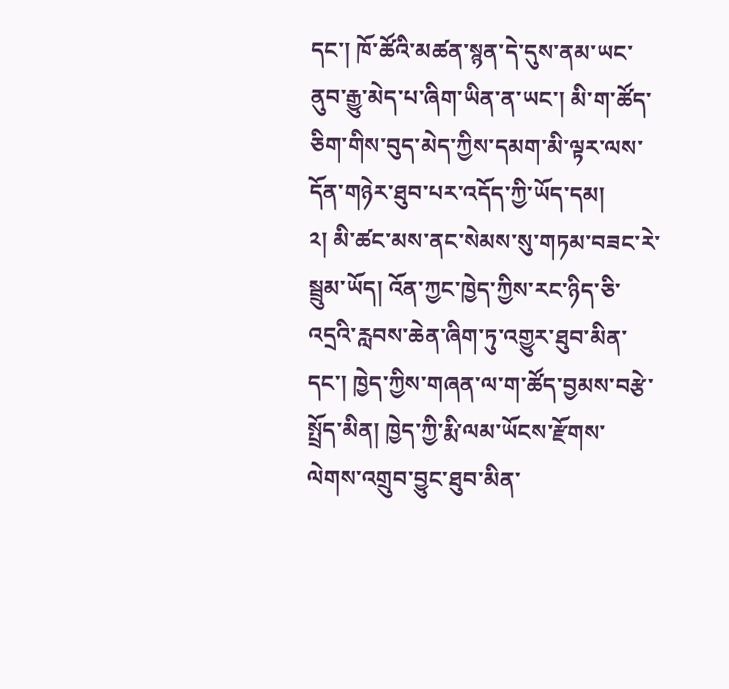དང་། ཁོ་ཚོའི་མཚན་སྙན་དེ་དུས་ནམ་ཡང་ནུབ་རྒྱུ་མེད་པ་ཞིག་ཡིན་ན་ཡང་། མི་ག་ཚོད་ཅིག་གིས་བུད་མེད་ཀྱིས་དམག་མི་ལྟར་ལས་དོན་གཉེར་ཐུབ་པར་འདོད་ཀྱི་ཡོད་དམ།
༢། མི་ཚང་མས་ནང་སེམས་སུ་གཏམ་བཟང་རེ་སྦྲུམ་ཡོད། འོན་ཀྱང་ཁྱེད་ཀྱིས་རང་ཉིད་ཅི་འདྲའི་རླབས་ཆེན་ཞིག་ཏུ་འགྱུར་ཐུབ་མིན་དང་། ཁྱེད་ཀྱིས་གཞན་ལ་ག་ཚོད་བྱམས་བརྩེ་སྤྲོད་མིན། ཁྱེད་ཀྱི་རྨི་ལམ་ཡོངས་རྫོགས་ལེགས་འགྲུབ་བྱུང་ཐུབ་མིན་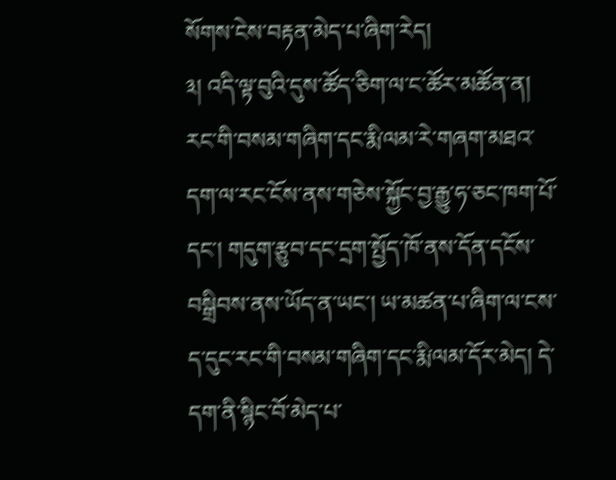སོགས་ངེས་བརྟན་མེད་པ་ཞིག་རེད།
༣། འདི་ལྟ་བུའི་དུས་ཚོད་ཅིག་ལ་ང་ཚོར་མཚོན་ན། རང་གི་བསམ་གཞིག་དང་རྨི་ལམ་རེ་གཞག་མཐའ་དག་ལ་རང་ངོས་ནས་གཅེས་སྐྱོང་བྱ་རྒྱུ་ཧ་ཅང་ཁག་པོ་དང་། གདུག་རྩུབ་དང་དྲག་སྤྱོད་ཁོ་ནས་དོན་དངོས་བསྒྲིབས་ནས་ཡོད་ན་ཡང་། ཡ་མཚན་པ་ཞིག་ལ་ངས་ད་དུང་རང་གི་བསམ་གཞིག་དང་རྨི་ལམ་དོར་མེད། དེ་དག་ནི་སྙིང་བོ་མེད་པ་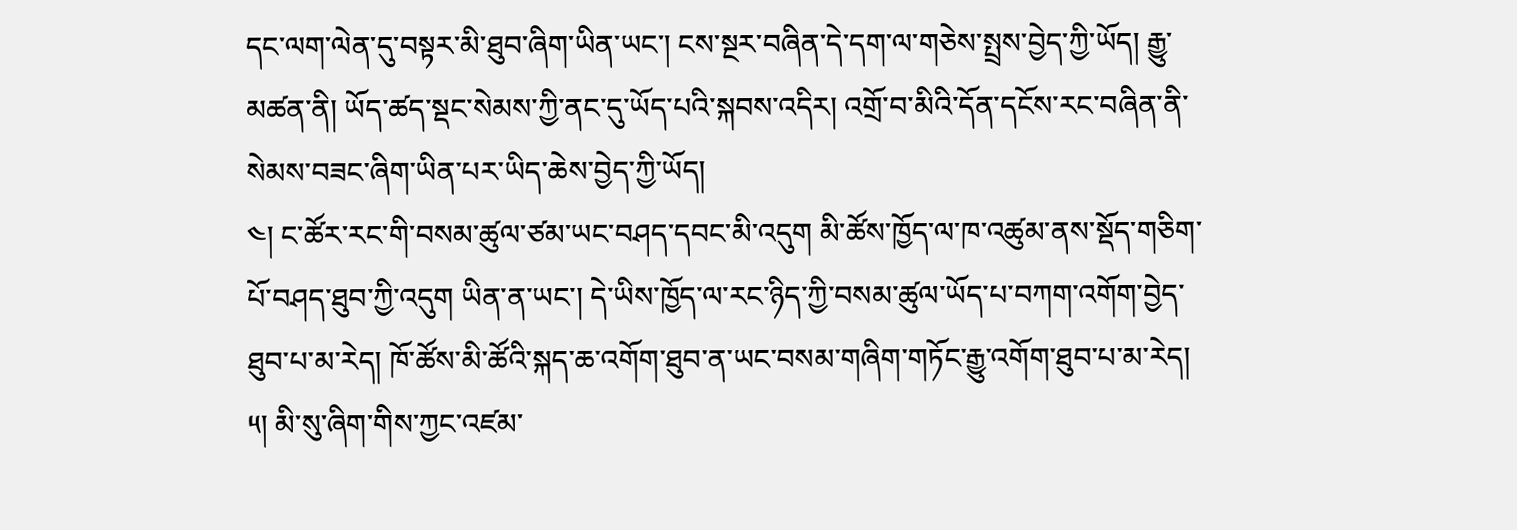དང་ལག་ལེན་དུ་བསྟར་མི་ཐུབ་ཞིག་ཡིན་ཡང་། ངས་སྔར་བཞིན་དེ་དག་ལ་གཅེས་སྤྲས་བྱེད་ཀྱི་ཡོད། རྒྱུ་མཚན་ནི། ཡོད་ཚད་སྡང་སེམས་ཀྱི་ནང་དུ་ཡོད་པའི་སྐབས་འདིར། འགྲོ་བ་མིའི་དོན་དངོས་རང་བཞིན་ནི་སེམས་བཟང་ཞིག་ཡིན་པར་ཡིད་ཆེས་བྱེད་ཀྱི་ཡོད།
༤། ང་ཚོར་རང་གི་བསམ་ཚུལ་ཙམ་ཡང་བཤད་དབང་མི་འདུག མི་ཚོས་ཁྱོད་ལ་ཁ་འཚུམ་ནས་སྡོད་གཅིག་པོ་བཤད་ཐུབ་ཀྱི་འདུག ཡིན་ན་ཡང་། དེ་ཡིས་ཁྱོད་ལ་རང་ཉིད་ཀྱི་བསམ་ཚུལ་ཡོད་པ་བཀག་འགོག་བྱེད་ཐུབ་པ་མ་རེད། ཁོ་ཚོས་མི་ཚོའི་སྐད་ཆ་འགོག་ཐུབ་ན་ཡང་བསམ་གཞིག་གཏོང་རྒྱུ་འགོག་ཐུབ་པ་མ་རེད།
༥། མི་སུ་ཞིག་གིས་ཀྱང་འཛམ་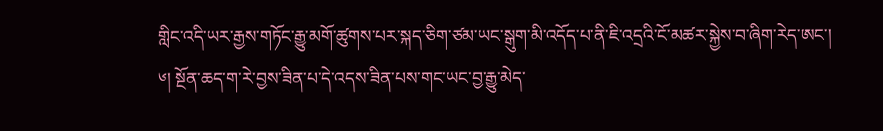གླིང་འདི་ཡར་རྒྱས་གཏོང་རྒྱུ་མགོ་ཚུགས་པར་སྐད་ཅིག་ཙམ་ཡང་སྒུག་མི་འདོད་པ་ནི་ཇི་འདྲའི་ངོ་མཚར་སྐྱེས་བ་ཞིག་རེད་ཨང་།
༦། སྔོན་ཆད་ག་རེ་བྱས་ཟིན་པ་དེ་འདས་ཟིན་པས་གང་ཡང་བྱ་རྒྱུ་མེད་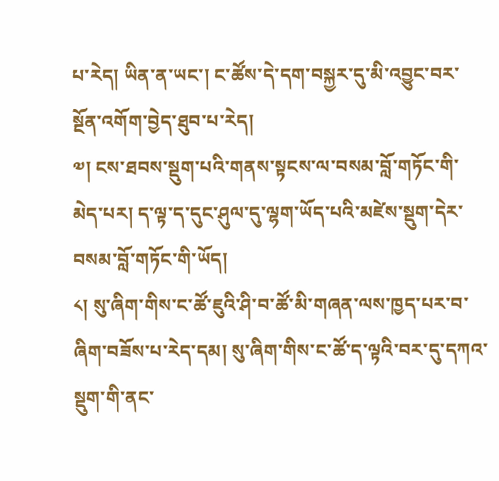པ་རེད། ཡིན་ན་ཡང་། ང་ཚོས་དེ་དག་བསྐྱར་དུ་མི་འབྱུང་བར་སྔོན་འགོག་བྱེད་ཐུབ་པ་རེད།
༧། ངས་ཐབས་སྡུག་པའི་གནས་སྟངས་ལ་བསམ་བློ་གཏོང་གི་མེད་པར། ད་ལྟ་ད་དུང་ཤུལ་དུ་ལྷག་ཡོད་པའི་མཛེས་སྡུག་དེར་བསམ་བློ་གཏོང་གི་ཡོད།
༨། སུ་ཞིག་གིས་ང་ཚོ་ཇུའི་ཤི་བ་ཚོ་མི་གཞན་ལས་ཁྱད་པར་བ་ཞིག་བཟོས་པ་རེད་དམ། སུ་ཞིག་གིས་ང་ཚོ་ད་ལྟའི་བར་དུ་དཀའ་སྡུག་གི་ནང་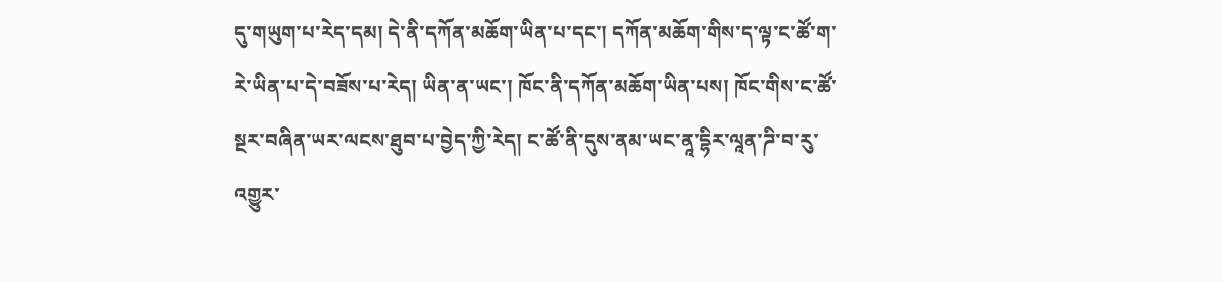དུ་གཡུག་པ་རེད་དམ། དེ་ནི་དཀོན་མཆོག་ཡིན་པ་དང་། དཀོན་མཆོག་གིས་ད་ལྟ་ང་ཚོ་ག་རེ་ཡིན་པ་དེ་བཟོས་པ་རེད། ཡིན་ན་ཡང་། ཁོང་ནི་དཀོན་མཆོག་ཡིན་པས། ཁོང་གིས་ང་ཚོ་སྔར་བཞིན་ཡར་ལངས་ཐུབ་པ་བྱེད་ཀྱི་རེད། ང་ཚོ་ནི་དུས་ནམ་ཡང་ནཱ་དྷིར་ལཱན་ཌི་བ་རུ་འགྱུར་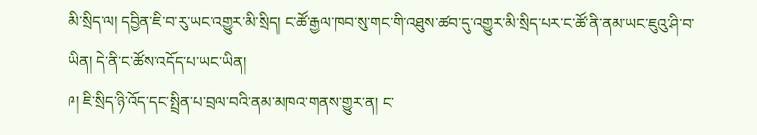མི་སྲིད་ལ། དབྱིན་ཇི་བ་རུ་ཡང་འགྱུར་མི་སྲིད། ང་ཚོ་རྒྱལ་ཁབ་སུ་གང་གི་འཐུས་ཚབ་དུ་འགྱུར་མི་སྲིད་པར་ང་ཚོ་ནི་ནམ་ཡང་ཇུའུ་ཤི་བ་ཡིན། དེ་ནི་ང་ཚོས་འདོད་པ་ཡང་ཡིན།
༩། ཇི་སྲིད་ཉི་འོད་དང་སྤྲིན་པ་བྲལ་བའི་ནམ་མཁའ་གནས་གྱུར་ན། ང་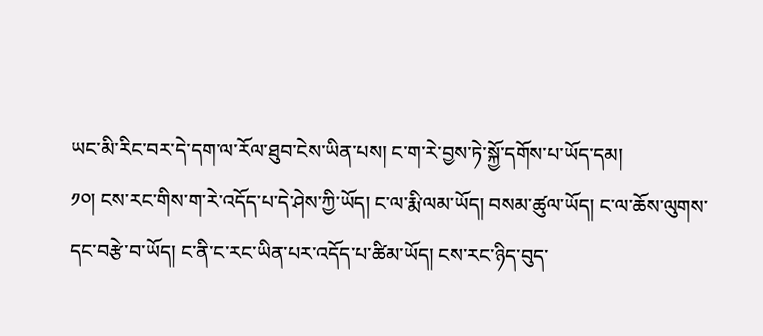ཡང་མི་རིང་བར་དེ་དག་ལ་རོལ་ཐུབ་ངེས་ཡིན་པས། ང་ག་རེ་བྱས་ཏེ་སྐྱོ་དགོས་པ་ཡོད་དམ།
༡༠། ངས་རང་གིས་ག་རེ་འདོད་པ་དེ་ཤེས་ཀྱི་ཡོད། ང་ལ་རྨི་ལམ་ཡོད། བསམ་ཚུལ་ཡོད། ང་ལ་ཆོས་ལུགས་དང་བརྩེ་བ་ཡོད། ང་ནི་ང་རང་ཡིན་པར་འདོད་པ་ཚིམ་ཡོད། ངས་རང་ཉིད་བུད་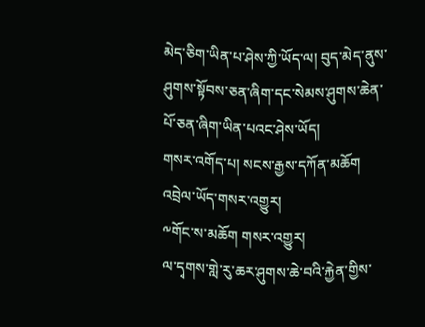མེད་ཅིག་ཡིན་པ་ཤེས་ཀྱི་ཡོད་ལ། བུད་མེད་ནུས་ཤུགས་སྟོབས་ཅན་ཞིག་དང་སེམས་ཤུགས་ཆེན་པོ་ཅན་ཞིག་ཡིན་པའང་ཤེས་ཡོད།
གསར་འགོད་པ། སངས་རྒྱས་དཀོན་མཆོག
འབྲེལ་ཡོད་གསར་འགྱུར།
༸གོང་ས་མཆོག གསར་འགྱུར།
ལ་དྭགས་གླེ་རུ་ཆར་ཤུགས་ཆེ་བའི་རྐྱེན་གྱིས་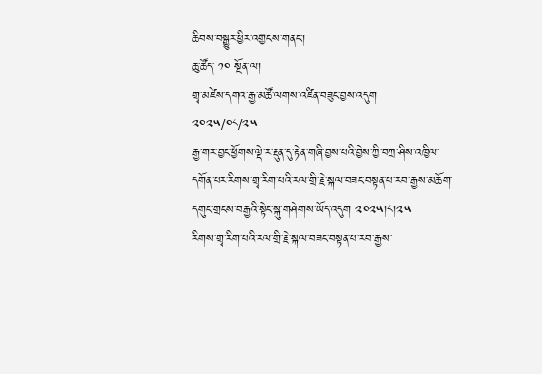ཆིབས་བསྒྱུར་ཕྱིར་འགྱངས་གནང་།
ཆུ་ཚོད་ ༡༠ སྔོན་ལ།
གྲྭ་མཛེས་དགའ་རྒྱ་མཚོ་ལགས་འཛིན་བཟུང་བྱས་འདུག
༢༠༢༥/༠༨/༢༥
རྒྱ་གར་བྱང་ཕྱོགས་ལྡེ་ར་རྡུན་དུ་རྟེན་གཞི་བྱས་པའི་བྱེས་ཀྱི་བཀྲ་ཤིས་འཁྱིལ་དགོན་པར་རིགས་གྲྭ་རིག་པའི་རལ་གྲི་རྗེ་སྐལ་བཟང་བསྟན་པ་རབ་རྒྱས་མཆོག་དགུང་གྲངས་བརྒྱའི་སྟེང་སྐུ་གཤེགས་ཡོད་འདུག ༢༠༢༥།༨།༢༥
རིགས་གྲྭ་རིག་པའི་རལ་གྲི་རྗེ་སྐལ་བཟང་བསྟན་པ་རབ་རྒྱས་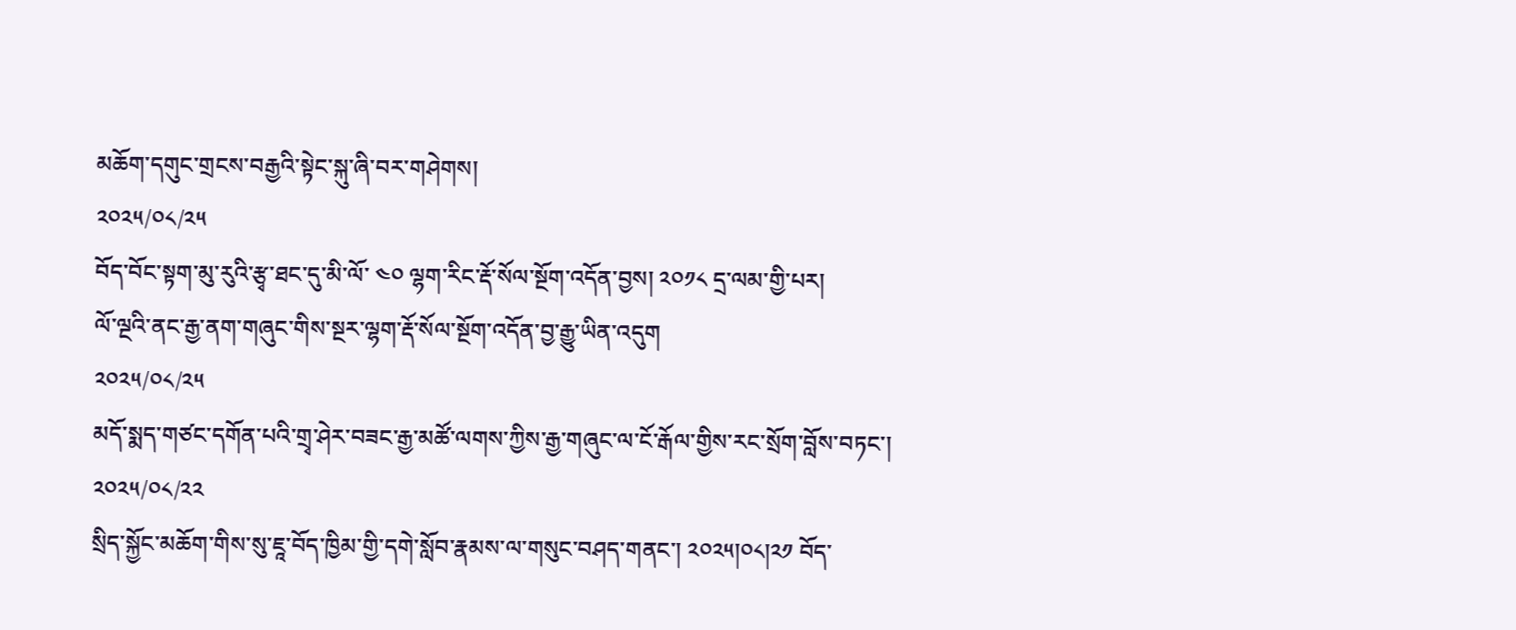མཆོག་དགུང་གྲངས་བརྒྱའི་སྟེང་སྐུ་ཞི་བར་གཤེགས།
༢༠༢༥/༠༨/༢༥
བོད་བོང་སྟག་མུ་རུའི་རྩྭ་ཐང་དུ་མི་ལོ་ ༤༠ ལྷག་རིང་རྡོ་སོལ་སྔོག་འདོན་བྱས། ༢༠༡༨ དྲ་ལམ་གྱི་པར།
ལོ་ལྔའི་ནང་རྒྱ་ནག་གཞུང་གིས་སྔར་ལྷག་རྡོ་སོལ་སྔོག་འདོན་བྱ་རྒྱུ་ཡིན་འདུག
༢༠༢༥/༠༨/༢༥
མདོ་སྨད་གཙང་དགོན་པའི་གྲྭ་ཤེར་བཟང་རྒྱ་མཚོ་ལགས་ཀྱིས་རྒྱ་གཞུང་ལ་ངོ་རྒོལ་གྱིས་རང་སྲོག་བློས་བཏང་།
༢༠༢༥/༠༨/༢༢
སྲིད་སྐྱོང་མཆོག་གིས་སུ་ཇཱ་བོད་ཁྱིམ་གྱི་དགེ་སློབ་རྣམས་ལ་གསུང་བཤད་གནང་། ༢༠༢༥།༠༨།༢༡ བོད་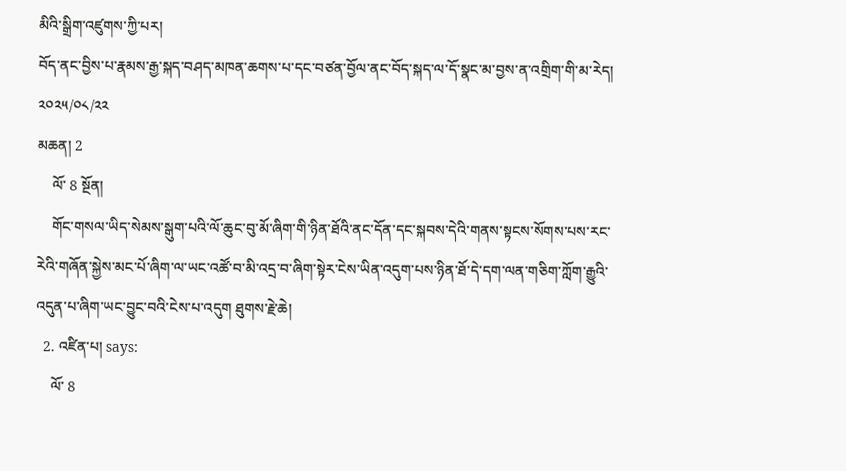མིའི་སྒྲིག་འཛུགས་ཀྱི་པར།
བོད་ནང་བྱིས་པ་རྣམས་རྒྱ་སྐད་བཤད་མཁན་ཆགས་པ་དང་བཙན་བྱོལ་ནང་བོད་སྐད་ལ་དོ་སྣང་མ་བྱས་ན་འགྲིག་གི་མ་རེད།
༢༠༢༥/༠༨/༢༢
མཆན། 2
    ལོ་ 8 སྔོན།
    གོང་གསལ་ཡིད་སེམས་སྒུག་པའི་ལོ་ཆུང་བུ་མོ་ཞིག་གི་ཉིན་ཐོའི་ནང་དོན་དང་སྐབས་དེའི་གནས་སྟངས་སོགས་པས་རང་རེའི་གཞོན་སྐྱེས་མང་པོ་ཞིག་ལ་ཡང་འཚོ་བ་མི་འདྲ་བ་ཞིག་སྟེར་ངེས་ཡིན་འདུག་པས་ཉིན་ཐོ་དེ་དག་ལན་གཅིག་ཀློག་རྒྱུའི་འདུན་པ་ཞིག་ཡང་བྱུང་བའི་ངེས་པ་འདུག ཐུགས་རྗེ་ཆེ།
  2. འཛིན་པ། says:
    ལོ་ 8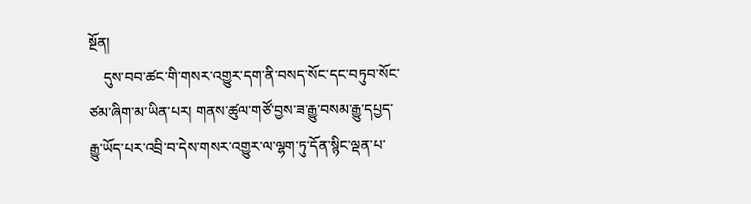སྔོན།
    དུས་བབ་ཚང་གི་གསར་འགྱུར་དག་ནི་བསད་སོང་དང་བཏུབ་སོང་ཙམ་ཞིག་མ་ཡིན་པར། གནས་ཚུལ་གཙོ་བྱས་ཟ་རྒྱུ་བསམ་རྒྱུ་དཔྱད་རྒྱུ་ཡོད་པར་འབྲི་བ་དེས་གསར་འགྱུར་ལ་ལྷག་ཏུ་དོན་སྙིང་ལྡན་པ་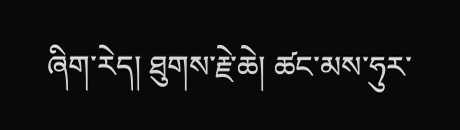ཞིག་རེད། ཐུགས་རྗེ་ཆེ། ཚང་མས་ཧུར་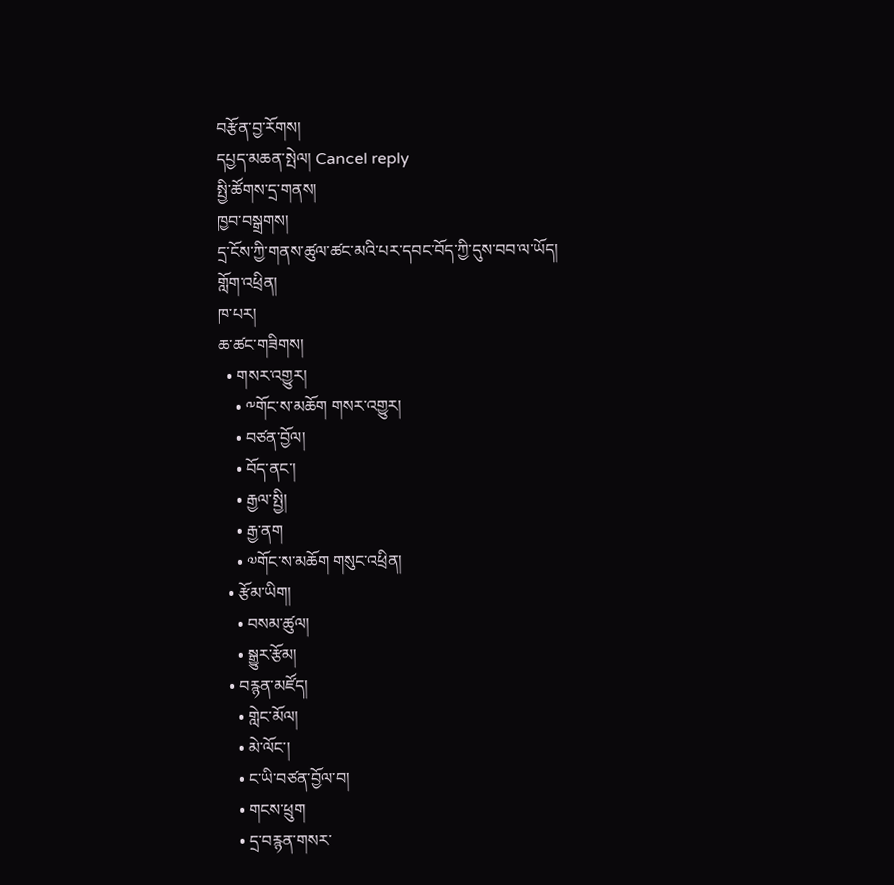བརྩོན་བྱ་རོགས།
དཔྱད་མཆན་སྤེལ། Cancel reply
སྤྱི་ཚོགས་དྲ་གནས།
ཁྱབ་བསྒྲགས།
དྲ་ངོས་ཀྱི་གནས་ཚུལ་ཚང་མའི་པར་དབང་བོད་ཀྱི་དུས་བབ་ལ་ཡོད།
གློག་འཕྲིན།
ཁ་པར།
ཆ་ཚང་གཟིགས།
  • གསར་འགྱུར།
    • ༸གོང་ས་མཆོག གསར་འགྱུར།
    • བཙན་བྱོལ།
    • བོད་ནང་།
    • རྒྱལ་སྤྱི།
    • རྒྱ་ནག
    • ༧གོང་ས་མཆོག གསུང་འཕྲིན།
  • རྩོམ་ཡིག།
    • བསམ་ཚུལ།
    • སྒྱུར་རྩོམ།
  • བརྙན་མཛོད།
    • གླེང་མོལ།
    • མེ་ལོང་།
    • ང་ཡི་བཙན་བྱོལ་བ།
    • གངས་ཕྲུག
    • དྲ་བརྙན་གསར་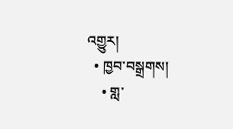འགྱུར།
  • ཁྱབ་བསྒྲགས།
    • གླ་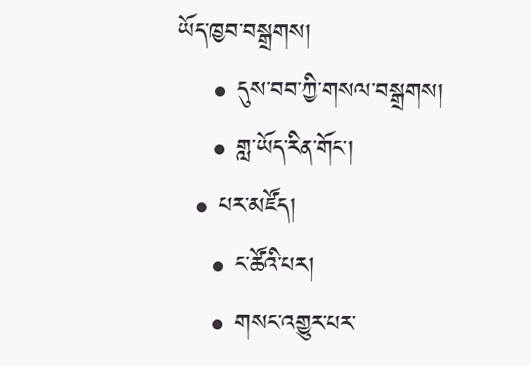ཡོད་ཁྱབ་བསྒྲགས།
    • དུས་བབ་ཀྱི་གསལ་བསྒྲགས།
    • གླ་ཡོད་རིན་གོང་།
  • པར་མཛོད།
    • ང་ཚོའི་པར།
    • གསང་འགྱུར་པར་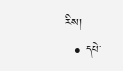རིས།
  • དཔེ་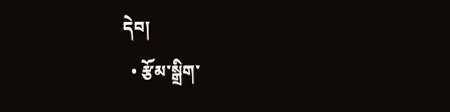དེབ།
  • རྩོམ་སྒྲིག་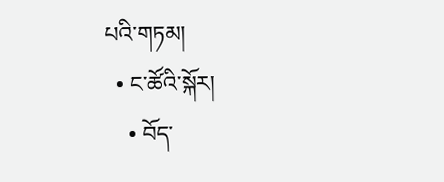པའི་གཏམ།
  • ང་ཚོའི་སྐོར།
    • བོད་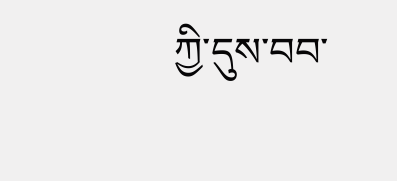ཀྱི་དུས་བབ་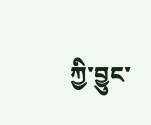ཀྱི་བྱུང་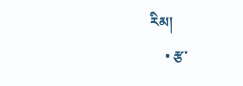རིམ།
    • རྩ་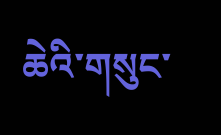ཆེའི་གསུང་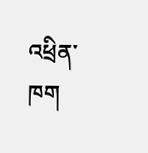འཕྲིན་ཁག